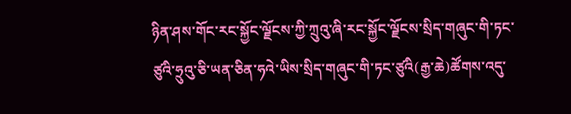ཉིན་ཤས་གོང་རང་སྐྱོང་ལྗོངས་ཀྱི་ཀྲུའུ་ཞི་རང་སྐྱོང་ལྗོངས་སྲིད་གཞུང་གི་ཏང་ཙུའི་ཧྲུའུ་ཅི་ཡན་ཅིན་ཧའེ་ཡིས་སྲིད་གཞུང་གི་ཏང་ཙུའི(རྒྱ་ཆེ)ཚོགས་འདུ་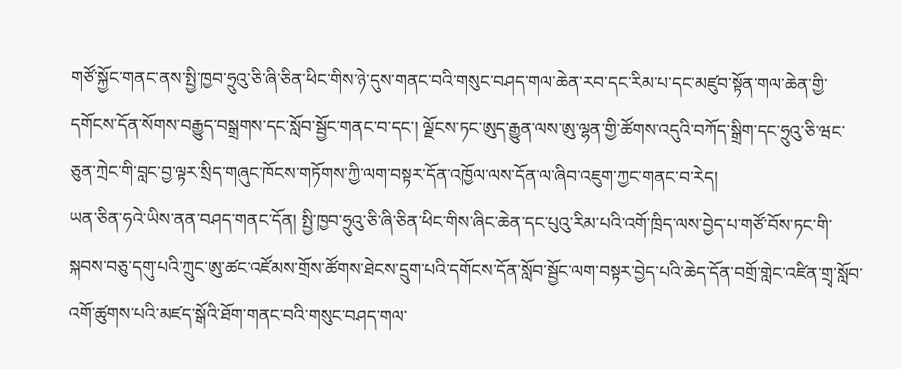གཙོ་སྐྱོང་གནང་ནས་སྤྱི་ཁྱབ་ཧྲུའུ་ཅི་ཞི་ཅིན་ཕིང་གིས་ཉེ་དུས་གནང་བའི་གསུང་བཤད་གལ་ཆེན་རབ་དང་རིམ་པ་དང་མཛུབ་སྟོན་གལ་ཆེན་གྱི་དགོངས་དོན་སོགས་བརྒྱུད་བསྒྲགས་དང་སློབ་སྦྱོང་གནང་བ་དང་། ལྗོངས་ཏང་ཨུད་རྒྱུན་ལས་ཨུ་ལྷན་གྱི་ཚོགས་འདུའི་བཀོད་སྒྲིག་དང་ཧྲུའུ་ཅི་ཝང་ཅུན་ཀྲེང་གི་བླང་བྱ་ལྟར་སྲིད་གཞུང་ཁོངས་གཏོགས་ཀྱི་ལག་བསྟར་དོན་འཁྱོལ་ལས་དོན་ལ་ཞིབ་འཇུག་ཀྱང་གནང་བ་རེད།
ཡན་ཅིན་ཧའེ་ཡིས་ནན་བཤད་གནང་དོན། སྤྱི་ཁྱབ་ཧྲུའུ་ཅི་ཞི་ཅིན་ཕིང་གིས་ཞིང་ཆེན་དང་པུའུ་རིམ་པའི་འགོ་ཁྲིད་ལས་བྱེད་པ་གཙོ་བོས་ཏང་གི་སྐབས་བཅུ་དགུ་པའི་ཀྲུང་ཨུ་ཚང་འཛོམས་གྲོས་ཚོགས་ཐེངས་དྲུག་པའི་དགོངས་དོན་སློབ་སྦྱོང་ལག་བསྟར་བྱེད་པའི་ཆེད་དོན་བགྲོ་གླེང་འཛིན་གྲྭ་སློབ་འགོ་ཚུགས་པའི་མཛད་སྒོའི་ཐོག་གནང་བའི་གསུང་བཤད་གལ་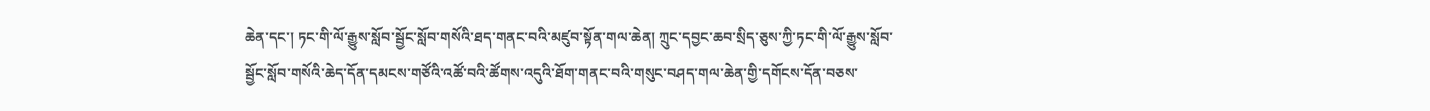ཆེན་དང་། ཏང་གི་ལོ་རྒྱུས་སློབ་སྦྱོང་སློབ་གསོའི་ཐད་གནང་བའི་མཛུབ་སྟོན་གལ་ཆེན། ཀྲུང་དབྱང་ཆབ་སྲིད་ཅུས་ཀྱི་ཏང་གི་ལོ་རྒྱུས་སློབ་སྦྱོང་སློབ་གསོའི་ཆེད་དོན་དམངས་གཙོའི་འཚོ་བའི་ཚོགས་འདུའི་ཐོག་གནང་བའི་གསུང་བཤད་གལ་ཆེན་གྱི་དགོངས་དོན་བཅས་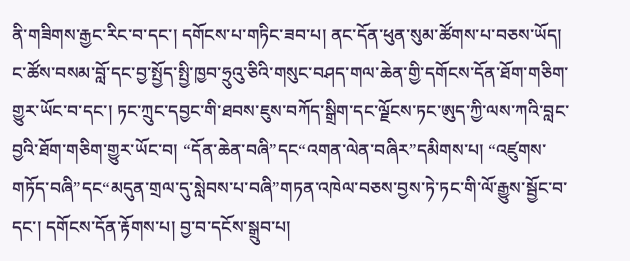ནི་གཟིགས་རྒྱང་རིང་བ་དང་། དགོངས་པ་གཏིང་ཟབ་པ། ནང་དོན་ཕུན་སུམ་ཚོགས་པ་བཅས་ཡོད། ང་ཚོས་བསམ་བློ་དང་བྱ་སྤྱོད་སྤྱི་ཁྱབ་ཧྲུའུ་ཅིའི་གསུང་བཤད་གལ་ཆེན་གྱི་དགོངས་དོན་ཐོག་གཅིག་གྱུར་ཡོང་བ་དང་། ཏང་ཀྲུང་དབྱང་གི་ཐབས་ཇུས་བཀོད་སྒྲིག་དང་ལྗོངས་ཏང་ཨུད་ཀྱི་ལས་ཀའི་བླང་བྱའི་ཐོག་གཅིག་གྱུར་ཡོང་བ། “དོན་ཆེན་བཞི”དང“འགན་ལེན་བཞིར”དམིགས་པ། “འཛུགས་གཏོད་བཞི”དང“མདུན་གྲལ་དུ་སླེབས་པ་བཞི”གཏན་འཁེལ་བཅས་བྱས་ཏེ་ཏང་གི་ལོ་རྒྱུས་སྦྱོང་བ་དང་། དགོངས་དོན་རྟོགས་པ། བྱ་བ་དངོས་སྒྲུབ་པ།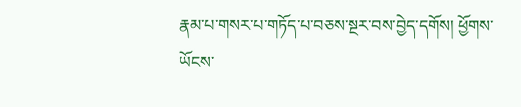རྣམ་པ་གསར་པ་གཏོད་པ་བཅས་སྔར་བས་བྱེད་དགོས། ཕྱོགས་ཡོངས་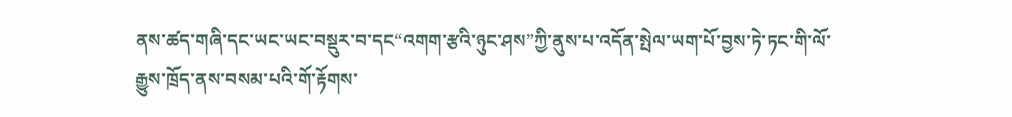ནས་ཚད་གཞི་དང་ཡང་ཡང་བསྡུར་བ་དང“འགག་རྩའི་ཉུང་ཤས”ཀྱི་ནུས་པ་འདོན་སྤེལ་ཡག་པོ་བྱས་ཏེ་ཏང་གི་ལོ་རྒྱུས་ཁྲོད་ནས་བསམ་པའི་གོ་རྟོགས་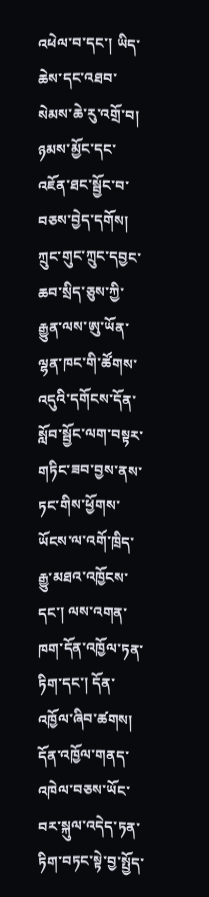འཕེལ་བ་དང་། ཡིད་ཆེས་དང་འཐབ་སེམས་ཆེ་རུ་འགྲོ་བ། ཉམས་མྱོང་དང་འཇོན་ཐང་སྦྱོང་བ་བཅས་བྱེད་དགོས། ཀྲུང་གུང་ཀྲུང་དབྱང་ཆབ་སྲིད་ཅུས་ཀྱི་རྒྱུན་ལས་ཨུ་ཡོན་ལྷན་ཁང་གི་ཚོགས་འདུའི་དགོངས་དོན་སློབ་སྦྱོང་ལག་བསྟར་གཏིང་ཟབ་བྱས་ནས་ཏང་གིས་ཕྱོགས་ཡོངས་ལ་འགོ་ཁྲིད་རྒྱུ་མཐའ་འཁྱོངས་དང་། ལས་འགན་ཁག་དོན་འཁྱོལ་ཏན་ཏིག་དང་། དོན་འཁྱོལ་ཞིབ་ཚགས། དོན་འཁྱོལ་གནད་འཁེལ་བཅས་ཡོང་བར་སྐུལ་འདེད་ཏན་ཏིག་བཏང་སྟེ་བྱ་སྤྱོད་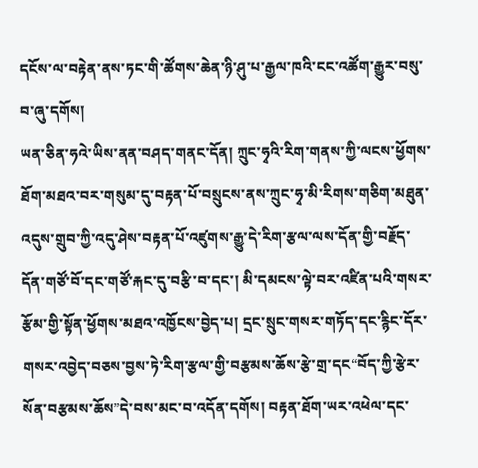དངོས་ལ་བརྟེན་ནས་ཏང་གི་ཚོགས་ཆེན་ཉི་ཤུ་པ་རྒྱལ་ཁའི་ངང་འཚོག་རྒྱུར་བསུ་བ་ཞུ་དགོས།
ཡན་ཅིན་ཧའེ་ཡིས་ནན་བཤད་གནང་དོན། ཀྲུང་ཧྭའི་རིག་གནས་ཀྱི་ལངས་ཕྱོགས་ཐོག་མཐའ་བར་གསུམ་དུ་བརྟན་པོ་བསྲུངས་ནས་ཀྲུང་ཧྭ་མི་རིགས་གཅིག་མཐུན་འདུས་གྲུབ་ཀྱི་འདུ་ཤེས་བརྟན་པོ་འཛུགས་རྒྱུ་དེ་རིག་རྩལ་ལས་དོན་གྱི་བརྗོད་དོན་གཙོ་བོ་དང་གཙོ་རྐང་དུ་བརྩི་བ་དང་། མི་དམངས་ལྟེ་བར་འཛིན་པའི་གསར་རྩོམ་གྱི་སྟོན་ཕྱོགས་མཐའ་འཁྱོངས་བྱེད་པ། དྲང་སྲུང་གསར་གཏོད་དང་རྙིང་དོར་གསར་འབྱེད་བཅས་བྱས་ཏེ་རིག་རྩལ་གྱི་བརྩམས་ཆོས་རྩེ་གྲ་དང“བོད་ཀྱི་རྩེར་སོན་བརྩམས་ཆོས”དེ་བས་མང་བ་འདོན་དགོས། བརྟན་ཐོག་ཡར་འཕེལ་དང་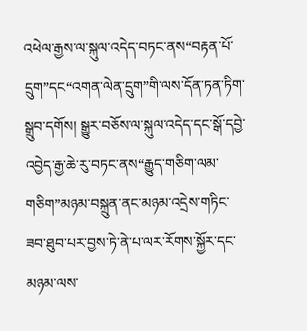འཕེལ་རྒྱས་ལ་སྐུལ་འདེད་བཏང་ནས“བརྟན་པོ་དྲུག”དང“འགན་ལེན་དྲུག”གི་ལས་དོན་ཏན་ཏིག་སྒྲུབ་དགོས། སྒྱུར་བཅོས་ལ་སྐུལ་འདེད་དང་སྒོ་དབྱེ་འབྱེད་རྒྱ་ཆེ་རུ་བཏང་ནས“རྒྱུད་གཅིག་ལམ་གཅིག”མཉམ་བསྐྲུན་ནང་མཉམ་འདྲེས་གཏིང་ཟབ་ཐུབ་པར་བྱས་ཏེ་ནེ་པ་ལར་རོགས་སྐྱོར་དང་མཉམ་ལས་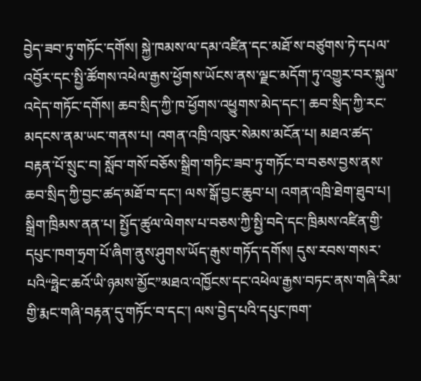བྱེད་ཟབ་ཏུ་གཏོང་དགོས། སྐྱེ་ཁམས་ལ་དམ་འཛིན་དང་མཐོ་ས་བཙུགས་ཏེ་དཔལ་འབྱོར་དང་སྤྱི་ཚོགས་འཕེལ་རྒྱས་ཕྱོགས་ཡོངས་ནས་ལྗང་མདོག་ཏུ་འགྱུར་བར་སྐུལ་འདེད་གཏོང་དགོས། ཆབ་སྲིད་ཀྱི་ཁ་ཕྱོགས་འཕྱུགས་མེད་དང་། ཆབ་སྲིད་ཀྱི་རང་མདངས་ནམ་ཡང་གནས་པ། འགན་འཁྲི་འཁུར་སེམས་མངོན་པ། མཐའ་ཚད་བརྟན་པོ་སྲུང་བ། སློབ་གསོ་བཅོས་སྒྲིག་གཏིང་ཟབ་ཏུ་གཏོང་བ་བཅས་བྱས་ནས་ཆབ་སྲིད་ཀྱི་བྱང་ཚད་མཐོ་བ་དང་། ལས་སྒོ་བྱང་ཆུབ་པ། འགན་འཁྲི་ཐེག་ཐུབ་པ། སྒྲིག་ཁྲིམས་ནན་པ། སྤྱོད་ཚུལ་ལེགས་པ་བཅས་ཀྱི་སྤྱི་བདེ་དང་ཁྲིམས་འཛིན་གྱི་དཔུང་ཁག་ཧྲག་པོ་ཞིག་ནུས་ཤུགས་ཡོད་རྒུས་གཏོད་དགོས། དུས་རབས་གསར་པའི“ཧྥེང་ཆའོ་ཡི་ཉམས་མྱོང”མཐའ་འཁྱོངས་དང་འཕེལ་རྒྱས་བཏང་ནས་གཞི་རིམ་གྱི་རྨང་གཞི་བརྟན་དུ་གཏོང་བ་དང་། ལས་བྱེད་པའི་དཔུང་ཁག་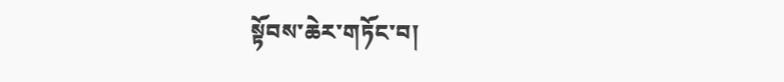སྟོབས་ཆེར་གཏོང་བ།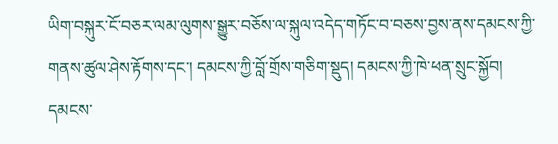ཡིག་བསྐུར་ངོ་བཅར་ལམ་ལུགས་སྒྱུར་བཅོས་ལ་སྐུལ་འདེད་གཏོང་བ་བཅས་བྱས་ནས་དམངས་ཀྱི་གནས་ཚུལ་ཤེས་རྟོགས་དང་། དམངས་ཀྱི་བློ་གྲོས་གཅིག་སྡུད། དམངས་ཀྱི་ཁེ་ཕན་སྲུང་སྐྱོབ། དམངས་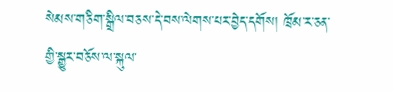སེམས་གཅིག་སྒྲིལ་བཅས་དེ་བས་ལེགས་པར་བྱེད་དགོས། ཁྲོམ་ར་ཅན་གྱི་སྒྱུར་བཅོས་ལ་སྐུལ་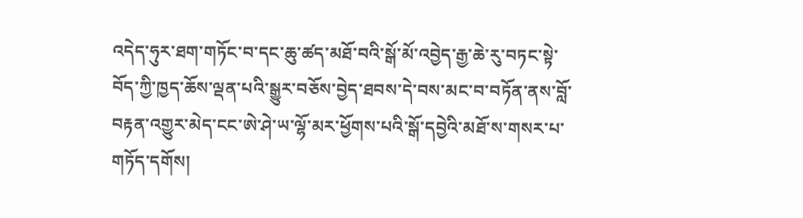འདེད་ཧུར་ཐག་གཏོང་བ་དང་ཆུ་ཚད་མཐོ་བའི་སྒོ་མོ་འབྱེད་རྒྱ་ཆེ་རུ་བཏང་སྟེ་བོད་ཀྱི་ཁྱད་ཆོས་ལྡན་པའི་སྒྱུར་བཅོས་བྱེད་ཐབས་དེ་བས་མང་བ་བཏོན་ནས་བློ་བརྟན་འགྱུར་མེད་ངང་ཨེ་ཤེ་ཡ་ལྷོ་མར་ཕྱོགས་པའི་སྒོ་དབྱེའི་མཐོ་ས་གསར་པ་གཏོད་དགོས།